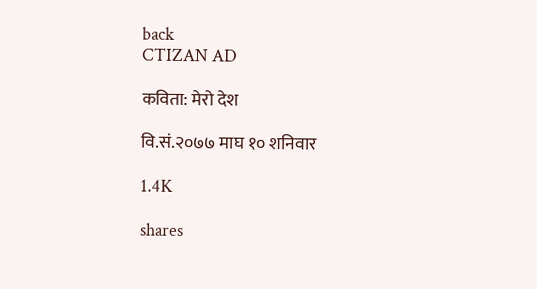back
CTIZAN AD

कविता: मेरो देश

वि.सं.२०७७ माघ १० शनिवार

1.4K

shares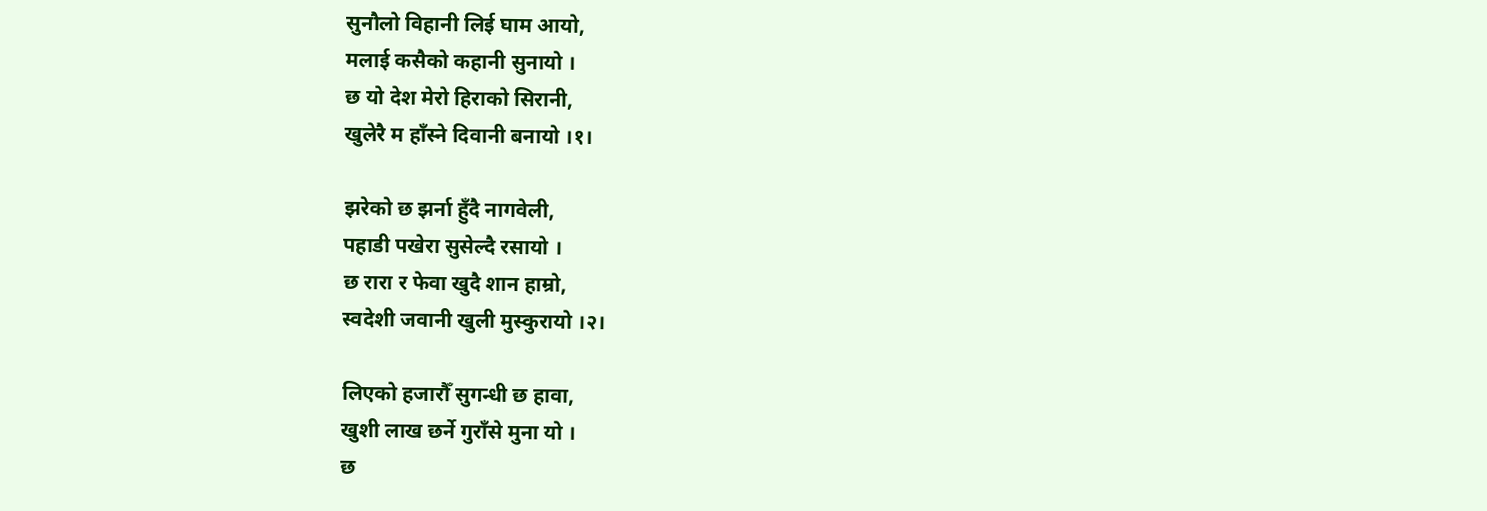सुनौलो विहानी लिई घाम आयो,
मलाई कसैको कहानी सुनायो ।
छ यो देश मेरो हिराको सिरानी,
खुलेरै म हाँस्ने दिवानी बनायो ।१।

झरेको छ झर्ना हुँदै नागवेली,
पहाडी पखेरा सुसेल्दै रसायो ।
छ रारा र फेवा खुदै शान हाम्रो,
स्वदेशी जवानी खुली मुस्कुरायो ।२।

लिएको हजारौँ सुगन्धी छ हावा,
खुशी लाख छर्ने गुराँसे मुना यो ।
छ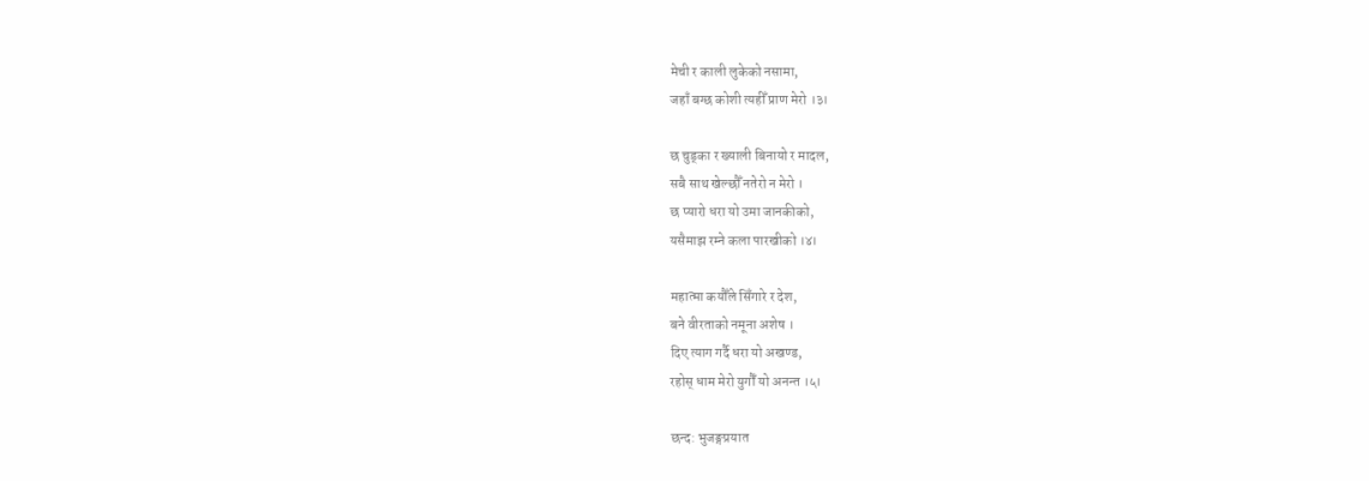मेची र काली लुकेको नसामा,
जहाँ बग्छ कोशी त्यहीँ प्राण मेरो ।३।

छ चुड्का र ख्याली बिनायो र मादल,
सबै साथ खेल्छौँ नतेरो न मेरो ।
छ प्यारो धरा यो उमा जानकीको,
यसैमाझ रम्ने कला पारखीको ।४।

महात्मा कयौँले सिँगारे र देश,
बने वीरताको नमूना अशेष ।
दिए त्याग गर्दै धरा यो अखण्ड,
रहोस् धाम मेरो युगौँ यो अनन्त ।५।

छन्द: भुजङ्गप्रयात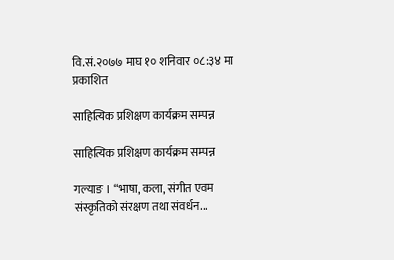वि.सं.२०७७ माघ १० शनिवार ०८:३४ मा प्रकाशित

साहित्यिक प्रशिक्षण कार्यक्रम सम्पन्न

साहित्यिक प्रशिक्षण कार्यक्रम सम्पन्न

गल्याङ । “भाषा, कला, संगीत एवम संस्कृतिको संरक्षण तथा संवर्धन...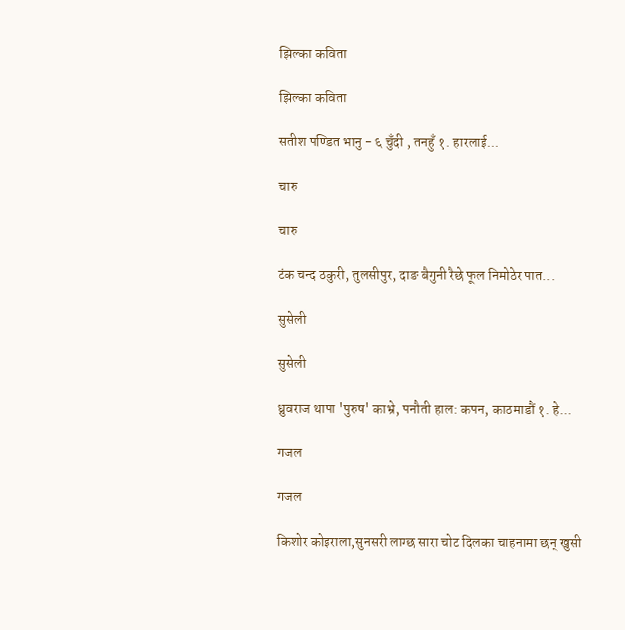झिल्का कविता

झिल्का कविता

सतीश पण्डित भानु - ६ चुँदी , तनहुँ १. हारलाई...

चारु

चारु

टंक चन्द ठकुरी, तुलसीपुर, दाङ बैगुनी रैछे फूल निमोठेर पात...

सुसेली

सुसेली

ध्रुवराज थापा 'पुरुष' काभ्रे, पनौती हाल: कपन, काठमाडौं १. हे...

गजल

गजल

किशोर कोइराला,सुनसरी लाग्छ सारा चोट दिलका चाहनामा छन् खुसी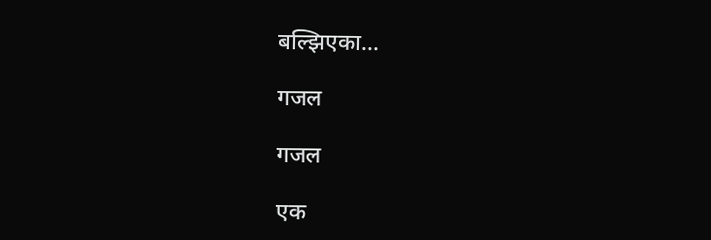बल्झिएका...

गजल

गजल

एक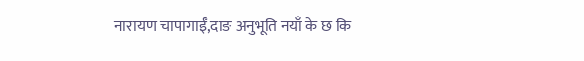नारायण चापागाईँ,दाङ अनुभूति नयाँ के छ कि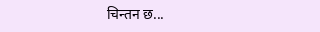चिन्तन छ...